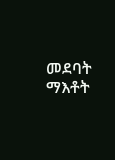መደባት ማእቶት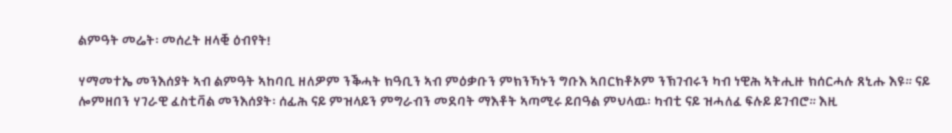ልምዓት መሬት፡ መሰረት ዘላቒ ዕብየት!

ሃማመተኤ መንእሰያት ኣብ ልምዓት ኣከባቢ ዘለዎም ንቕሓት ክዓቢን ኣብ ምዕቃቡን ምክንኻኑን ግቡእ ኣበርክቶኦም ንኽገብሩን ካብ ነዊሕ ኣትሒዙ ክሰርሓሉ ጸኒሑ እዩ። ናይ ሎምዘበን ሃገራዊ ፈስቲቫል መንእሰያት፡ ሰፊሕ ናይ ምዝላይን ምግራብን መደባት ማእቶት ኣጣሚሩ ይበዓል ምህላዉ፡ ካብቲ ናይ ዝሓለፈ ፍሉይ ይገብሮ። እዚ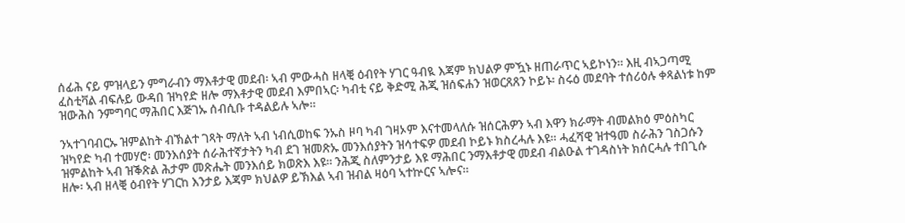ሰፊሕ ናይ ምዝላይን ምግራብን ማእቶታዊ መደብ፡ ኣብ ምውሓስ ዘላቒ ዕብየት ሃገር ዓብዪ እጃም ክህልዎ ምዃኑ ዘጠራጥር ኣይኮነን። እዚ ብኣጋጣሚ ፈስቲቫል ብፍሉይ ውዳበ ዝካየድ ዘሎ ማእቶታዊ መደብ እምበኣር፡ ካብቲ ናይ ቅድሚ ሕጂ ዝሰፍሐን ዝወርጸጸን ኮይኑ፡ ስሩዕ መደባት ተሰሪዕሉ ቀጻልነቱ ከም ዝውሕስ ንምግባር ማሕበር እጅገኡ ሰብሲቡ ተዳልይሉ ኣሎ።

ንኣተገባብርኡ ዝምልከት ብኽልተ ገጻት ማለት ኣብ ነብሲወከፍ ንኡስ ዞባ ካብ ገዛኦም እናተመላለሱ ዝሰርሕዎን ኣብ እዋን ክራማት ብመልክዕ ምዕስካር ዝካየድ ካብ ተመሃሮ፡ መንእሰያት ሰራሕተኛታትን ካብ ደገ ዝመጽኡ መንእሰያትን ዝሳተፍዎ መደብ ኮይኑ ክስረሓሉ እዩ። ሓፈሻዊ ዝተዓመ ስራሕን ገስጋሱን ዝምልከት ኣብ ዝቕጽል ሕታም መጽሔት መንእሰይ ክወጽእ እዩ። ንሕጂ ስለምንታይ እዩ ማሕበር ንማእቶታዊ መደብ ብልዑል ተገዳስነት ክሰርሓሉ ተበጊሱ ዘሎ፡ ኣብ ዘላቒ ዕብየት ሃገርከ እንታይ እጃም ክህልዎ ይኽእል ኣብ ዝብል ዛዕባ ኣተኵርና ኣሎና።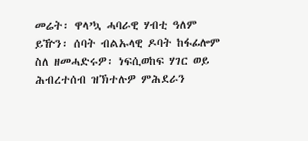መሬት፡ ዋላ’ኳ ሓባራዊ ሃብቲ ዓለም ይዅን፡ ሰባት ብልኡላዊ ዶባት ከፋፊሎም ስለ ዘመሓድሩዎ፡ ነፍሲወከፍ ሃገር ወይ ሕብረተሰብ ዝኽተሉዎ ምሕደራን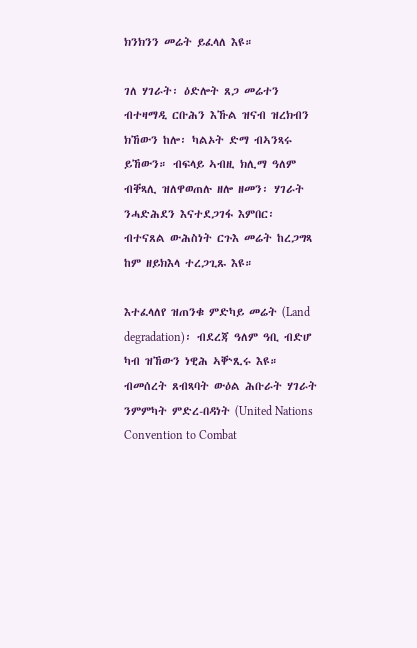ክንክንን መሬት ይፈላለ እዩ።

ገለ ሃገራት፡ ዕድሎት ጸጋ መሬተን ብተዛማዲ ርቡሕን እኹል ዝናብ ዝረክብን ክኸውን ከሎ፡ ካልኦት ድማ ብኣንጻሩ ይኸውን። ብፍላይ ኣብዚ ክሊማ ዓለም ብቐጻሊ ዝለዋወጠሉ ዘሎ ዘመን፡ ሃገራት ንሓድሕደን እናተደጋገፋ እምበር፡ ብተናጸል ውሕስነት ርጉእ መሬት ከረጋግጻ ከም ዘይክእላ ተረጋጊጹ እዩ።

እተፈላለየ ዝጠንቁ ምድካይ መሬት (Land degradation)፡ ብደረጃ ዓለም ዓቢ ብድሆ ካብ ዝኸውን ነዊሕ ኣቝጺሩ እዩ። ብመሰረት ጸብጻባት ውዕል ሕቡራት ሃገራት ንምምካት ምድረ-በዳነት (United Nations Convention to Combat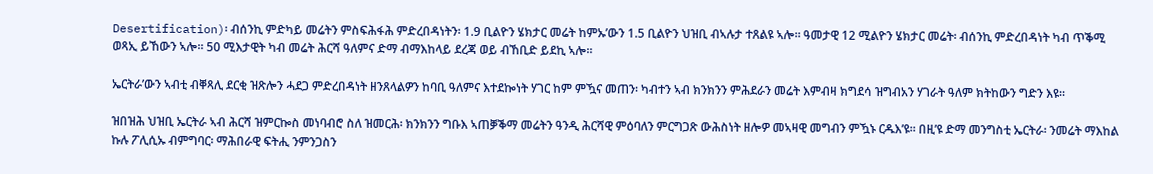Desertification)፡ ብሰንኪ ምድካይ መሬትን ምስፍሕፋሕ ምድረበዳነትን፡ 1.9 ቢልዮን ሄክታር መሬት ከምኡ’ውን 1.5 ቢልዮን ህዝቢ ብኣሉታ ተጸልዩ ኣሎ። ዓመታዊ 12 ሚልዮን ሄክታር መሬት፡ ብሰንኪ ምድረበዳነት ካብ ጥቕሚ ወጻኢ ይኸውን ኣሎ። 50 ሚእታዊት ካብ መሬት ሕርሻ ዓለምና ድማ ብማእከላይ ደረጃ ወይ ብኸቢድ ይደኪ ኣሎ።

ኤርትራ’ውን ኣብቲ ብቐጻሊ ደርቂ ዝጽሎን ሓደጋ ምድረበዳነት ዘንጸላልዎን ከባቢ ዓለምና እተደኰነት ሃገር ከም ምዃና መጠን፡ ካብተን ኣብ ክንክንን ምሕደራን መሬት እምብዛ ክግደሳ ዝግብአን ሃገራት ዓለም ክትከውን ግድን እዩ።

ዝበዝሕ ህዝቢ ኤርትራ ኣብ ሕርሻ ዝምርኰስ መነባብሮ ስለ ዝመርሕ፡ ክንክንን ግቡእ ኣጠቓቕማ መሬትን ዓንዲ ሕርሻዊ ምዕባለን ምርግጋጽ ውሕስነት ዘሎዎ መኣዛዊ መግብን ምዃኑ ርዱእ’ዩ። በዚ’ዩ ድማ መንግስቲ ኤርትራ፡ ንመሬት ማእከል ኩሉ ፖሊሲኡ ብምግባር፡ ማሕበራዊ ፍትሒ ንምንጋስን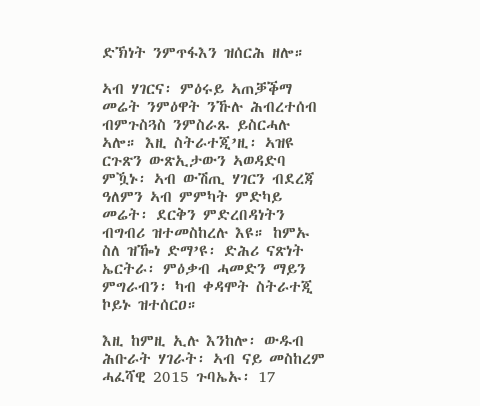ድኽነት ንምጥፋእን ዝሰርሕ ዘሎ።

ኣብ ሃገርና፡ ምዕሩይ ኣጠቓቕማ መሬት ንምዕዋት ንኹሉ ሕብረተሰብ ብምጉስጓስ ንምስራጹ ይስርሓሉ ኣሎ። እዚ ስትራተጂ’ዚ፡ ኣዝዩ ርጉጽን ውጽኢታውን ኣወዳድባ ምዃኑ፡ ኣብ ውሽጢ ሃገርን ብደረጃ ዓለምን ኣብ ምምካት ምድካይ መሬት፡ ደርቅን ምድረበዳነትን ብግብሪ ዝተመስከረሉ እዩ። ከምኡ ስለ ዝዀነ ድማ’ዩ፡ ድሕሪ ናጽነት ኤርትራ፡ ምዕቃብ ሓመድን ማይን ምግራብን፡ ካብ ቀዳሞት ስትራተጂ ኮይኑ ዝተሰርዐ።

እዚ ከምዚ ኢሉ እንከሎ፡ ውዱብ ሕቡራት ሃገራት፡ ኣብ ናይ መስከረም ሓፈሻዊ 2015 ጉባኤኡ፡ 17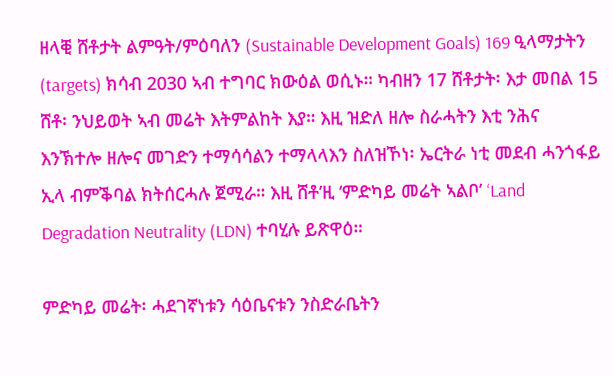ዘላቒ ሸቶታት ልምዓት/ምዕባለን (Sustainable Development Goals) 169 ዒላማታትን (targets) ክሳብ 2030 ኣብ ተግባር ክውዕል ወሲኑ። ካብዘን 17 ሸቶታት፡ እታ መበል 15 ሸቶ፡ ንህይወት ኣብ መሬት እትምልከት እያ። እዚ ዝድለ ዘሎ ስራሓትን እቲ ንሕና እንኽተሎ ዘሎና መገድን ተማሳሳልን ተማላላእን ስለዝኾነ፡ ኤርትራ ነቲ መደብ ሓንጎፋይ ኢላ ብምቕባል ክትሰርሓሉ ጀሚራ። እዚ ሸቶ’ዚ ‘ምድካይ መሬት ኣልቦ’ ‘Land Degradation Neutrality (LDN) ተባሂሉ ይጽዋዕ።

ምድካይ መሬት፡ ሓደገኛነቱን ሳዕቤናቱን ንስድራቤትን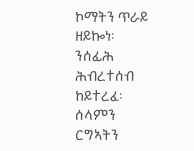ኮማትን ጥራይ ዘይኰነ፡ ንሰፊሕ ሕብረተሰብ ከይተረፈ፡ ሰላምን ርግኣትን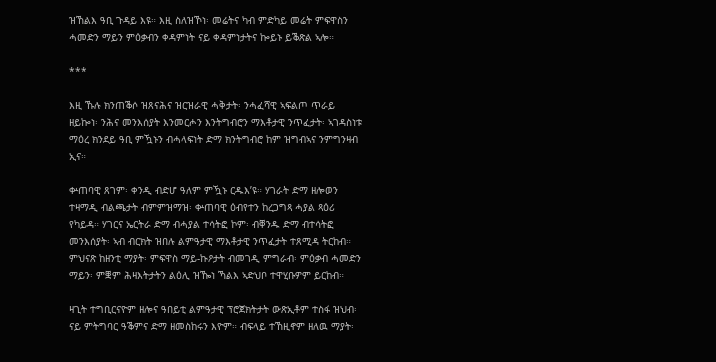ዝኸልእ ዓቢ ጉዳይ እዩ። እዚ ስለዝኾነ፡ መሬትና ካብ ምድካይ መሬት ምፍዋስን ሓመድን ማይን ምዕቃብን ቀዳምነት ናይ ቀዳምነታትና ኰይኑ ይቕጽል ኣሎ።

***

እዚ ኹሉ ክንጠቕሶ ዝጸናሕና ዝርዝራዊ ሓቅታት፡ ንሓፈሻዊ ኣፍልጦ ጥራይ ዘይኰነ፡ ንሕና መንእሰያት እንመርሖን እንትግብሮን ማእቶታዊ ንጥፈታት፡ ኣገዳስነቱ ማዕረ ክንደይ ዓቢ ምዃኑን ብሓላፍነት ድማ ክንትግብሮ ከም ዝግብኣና ንምግንዛብ ኢና።

ቍጠባዊ ጸገም፡ ቀንዲ ብድሆ ዓለም ምዃኑ ርዱእ’ዩ። ሃገራት ድማ ዘሎወን ተዛማዲ ብልጫታት ብምምዝማዝ፡ ቍጠባዊ ዕብየተን ከረጋግጻ ሓያል ጻዕሪ የካይዳ። ሃገርና ኤርትራ ድማ ብሓያል ተሳትፎ ኮም፡ ብቐንዱ ድማ ብተሳትፎ መንእሰያት፡ ኣብ ብርክት ዝበሉ ልምዓታዊ ማእቶታዊ ንጥፈታት ተጸሚዳ ትርከብ። ምህናጽ ከዘንቲ ማያት፡ ምፍዋስ ማይ-ኩዖታት ብመገዲ ምግራብ፡ ምዕቃብ ሓመድን ማይን፡ ምቛም ሕዛእትታትን ልዕሊ ዝዀነ ኻልእ ኣድህቦ ተዋሂቡዎም ይርከብ።

ዛጊት ተግቢርናዮም ዘሎና ዓበይቲ ልምዓታዊ ፕሮጀክትታት ውጽኢቶም ተስፋ ዝህብ፡ ናይ ምትግባር ዓቕምና ድማ ዘመስከሩን እዮም። ብፍላይ ተኸዚኖም ዘለዉ ማያት፡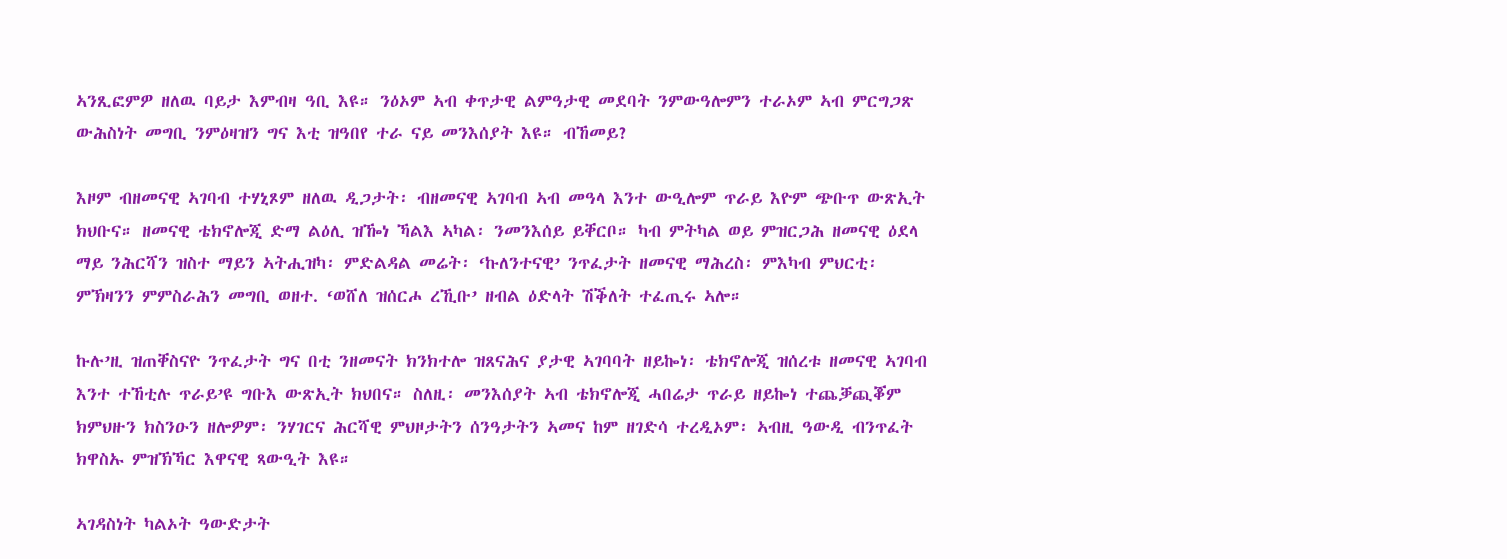ኣንጺፎምዎ ዘለዉ ባይታ እምብዛ ዓቢ እዩ። ንዕኦም ኣብ ቀጥታዊ ልምዓታዊ መደባት ንምውዓሎምን ተራኦም ኣብ ምርግጋጽ ውሕስነት መግቢ ንምዕዛዝን ግና እቲ ዝዓበየ ተራ ናይ መንእሰያት እዩ። ብኸመይ?

እዞም ብዘመናዊ ኣገባብ ተሃኒጾም ዘለዉ ዲጋታት፡ ብዘመናዊ ኣገባብ ኣብ መዓላ እንተ ውዒሎም ጥራይ እዮም ጭቡጥ ውጽኢት ክህቡና። ዘመናዊ ቴክኖሎጂ ድማ ልዕሊ ዝዀነ ኻልእ ኣካል፡ ንመንእሰይ ይቐርቦ። ካብ ምትካል ወይ ምዝርጋሕ ዘመናዊ ዕደላ ማይ ንሕርሻን ዝስተ ማይን ኣትሒዝካ፡ ምድልዳል መሬት፡ ‘ኩለንተናዊ’ ንጥፈታት ዘመናዊ ማሕረስ፡ ምእካብ ምህርቲ፡ ምኽዛንን ምምስራሕን መግቢ ወዘተ. ‘ወሸለ ዝሰርሖ ረኺቡ’ ዘብል ዕድላት ሽቕለት ተፈጢሩ ኣሎ።

ኩሉ’ዚ ዝጠቐስናዮ ንጥፈታት ግና በቲ ንዘመናት ክንክተሎ ዝጸናሕና ያታዊ ኣገባባት ዘይኰነ፡ ቴክኖሎጂ ዝሰረቱ ዘመናዊ ኣገባብ እንተ ተኸቲሉ ጥራይ’ዩ ግቡእ ውጽኢት ክህበና። ስለዚ፡ መንእሰያት ኣብ ቴክኖሎጂ ሓበሬታ ጥራይ ዘይኰነ ተጨቓጪቖም ክምህዙን ክስንዑን ዘሎዎም፡ ንሃገርና ሕርሻዊ ምህዞታትን ሰንዓታትን ኣመና ከም ዘገድሳ ተረዲኦም፡ ኣብዚ ዓውዲ ብንጥፈት ክዋስኡ ምዝኽኻር እዋናዊ ጻውዒት እዩ።

ኣገዳስነት ካልኦት ዓውድታት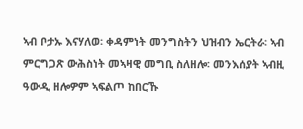ኣብ ቦታኡ እናሃለወ፡ ቀዳምነት መንግስትን ህዝብን ኤርትራ፡ ኣብ ምርግጋጽ ውሕስነት መኣዛዊ መግቢ ስለዘሎ፡ መንእሰያት ኣብዚ ዓውዲ ዘሎዎም ኣፍልጦ ከበርኹ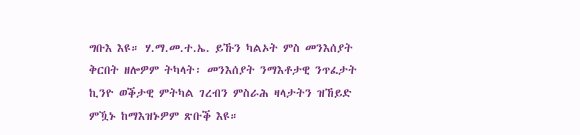ግቡእ እዩ። ሃ.ማ.መ.ተ.ኤ. ይኹን ካልኦት ምስ መንእሰያት ቅርበት ዘሎዎም ትካላት፡ መንእሰያት ንማእቶታዊ ንጥፈታት ኪንዮ ወቕታዊ ምትካል ገረብን ምስራሕ ዛላታትን ዝኸይድ ምዃኑ ከማእዝኑዎም ጽቡቕ እዩ።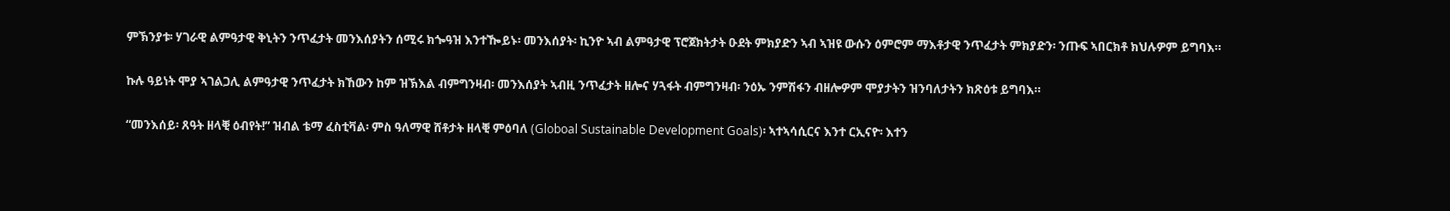ምኽንያቱ፡ ሃገራዊ ልምዓታዊ ቅኒትን ንጥፈታት መንእሰያትን ሰሚሩ ክጐዓዝ እንተዀይኑ፡ መንእሰያት፡ ኪንዮ ኣብ ልምዓታዊ ፕሮጀክትታት ዑደት ምክያድን ኣብ ኣዝዩ ውሱን ዕምሮም ማእቶታዊ ንጥፈታት ምክያድን፡ ንጡፍ ኣበርክቶ ክህሉዎም ይግባእ።

ኩሉ ዓይነት ሞያ ኣገልጋሊ ልምዓታዊ ንጥፈታት ክኸውን ከም ዝኽእል ብምግንዛብ፡ መንእሰያት ኣብዚ ንጥፈታት ዘሎና ሃጓፋት ብምግንዛብ፡ ንዕኡ ንምሽፋን ብዘሎዎም ሞያታትን ዝንባለታትን ክጽዕቱ ይግባእ።

“መንእሰይ፡ ጸዓት ዘላቒ ዕብየት!” ዝብል ቴማ ፈስቲቫል፡ ምስ ዓለማዊ ሸቶታት ዘላቒ ምዕባለ (Globoal Sustainable Development Goals)፡ ኣተኣሳሲርና እንተ ርኢናዮ፡ እተን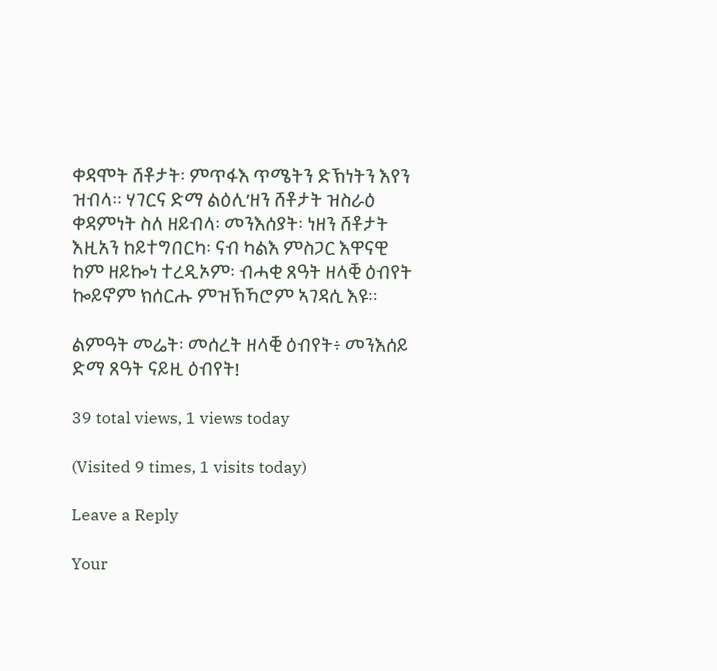ቀዳሞት ሸቶታት፡ ምጥፋእ ጥሜትን ድኽነትን እየን ዝብላ። ሃገርና ድማ ልዕሊ’ዘን ሸቶታት ዝስራዕ ቀዳምነት ስለ ዘይብላ፡ መንእሰያት፡ ነዘን ሸቶታት እዚአን ከይተግበርካ፡ ናብ ካልእ ምስጋር እዋናዊ ከም ዘይኰነ ተረዲኦም፡ ብሓቂ ጸዓት ዘላቒ ዕብየት ኰይኖም ክሰርሑ ምዝኽኻሮም ኣገዳሲ እዩ።

ልምዓት መሬት፡ መሰረት ዘላቒ ዕብየት፥ መንእሰይ ድማ ጸዓት ናይዚ ዕብየት!

39 total views, 1 views today

(Visited 9 times, 1 visits today)

Leave a Reply

Your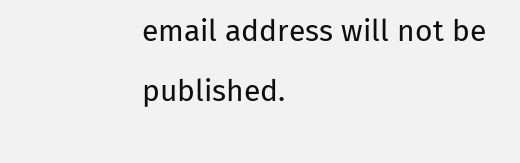email address will not be published.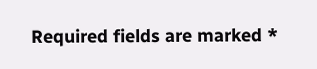Required fields are marked *